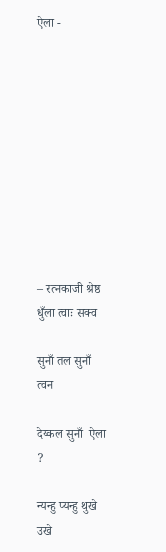ऐला -










– रत्नकाजी श्रेष्ठ धुँला त्वाः सक्व

सुनाँ तल सुनाँ त्वन

देय्कल सुनाँ  ऐला ?

न्यन्हु प्यन्हु थुखे उखे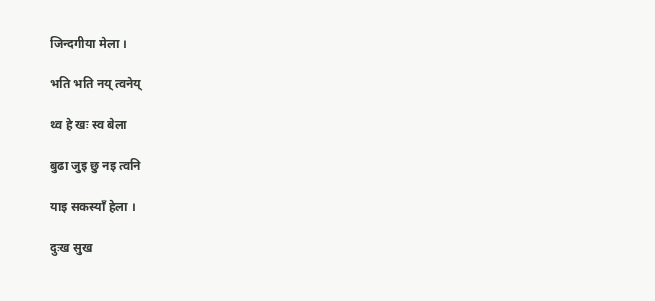जिन्दगीया मेला ।

भति भति नय् त्वनेय्

थ्व हे खः स्व बेला

बुढा जुइ छु नइ त्वनि

याइ सकस्याँ हेला ।

दुःख सुख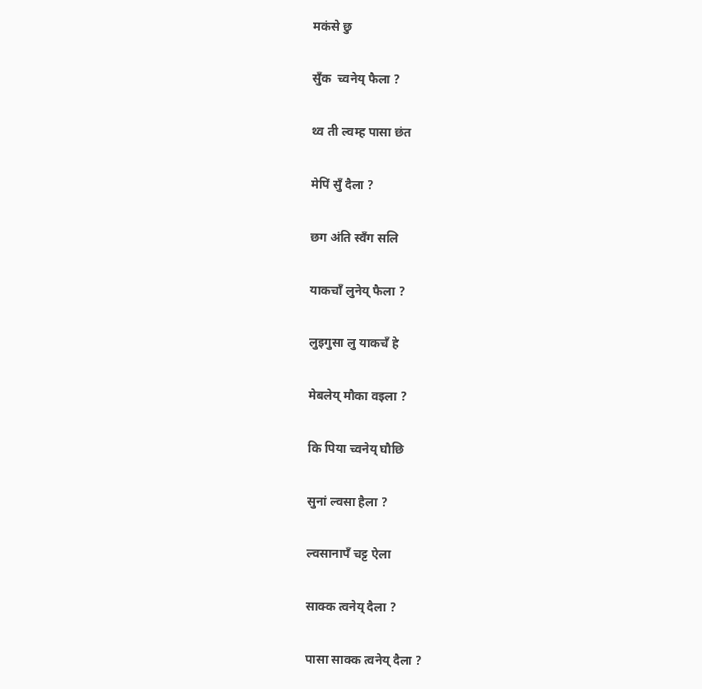मकंसे छु

सुँक  च्वनेय् फैला ?

थ्व ती ल्वम्ह पासा छंत

मेपिं सुँ दैला ?

छग अंति स्वँग सलि

याकचाँ लुनेय् फैला ?

लुइगुसा लु याकचँ हे

मेबलेय् मौका वइला ?

कि पिया च्वनेय् घौछि

सुनां ल्वसा हैला ?

ल्वसानापँ चट्ट ऐला

साक्क त्वनेय् दैला ?

पासा साक्क त्वनेय् दैला ?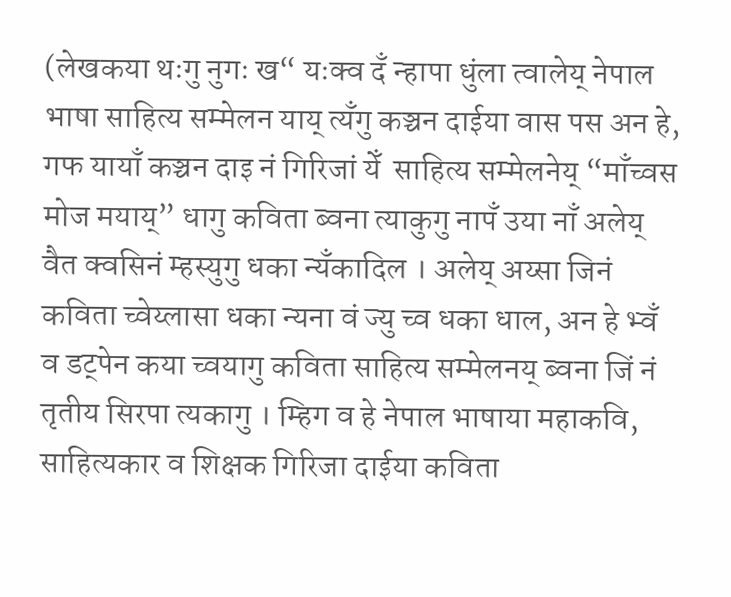(लेखकया थःगु नुगः ख“ यःक्व दँ न्हापा धुंला त्वालेय् नेपाल भाषा साहित्य सम्मेलन याय् त्यँगु कञ्चन दाईया वास पस अन हे, गफ यायाँ कञ्चन दाइ नं गिरिजां येँ  साहित्य सम्मेलनेय् “माँच्वस मोज मयाय्” धागु कविता ब्वना त्याकुगु नापँ उया नाँ अलेय् वैत क्वसिनं म्हस्युगु धका न्यँकादिल । अलेय् अय्सा जिनं कविता च्वेय्लासा धका न्यना वं ज्यु च्व धका धाल, अन हे भ्वँ व डट्पेन कया च्वयागु कविता साहित्य सम्मेलनय् ब्वना जिं नं तृतीय सिरपा त्यकागु । म्हिग व हे नेपाल भाषाया महाकवि, साहित्यकार व शिक्षक गिरिजा दाईया कविता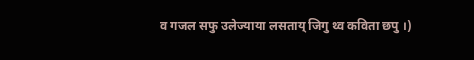व गजल सफु उलेज्याया लसताय् जिगु थ्व कविता छपु ।)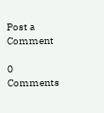Post a Comment

0 Comments